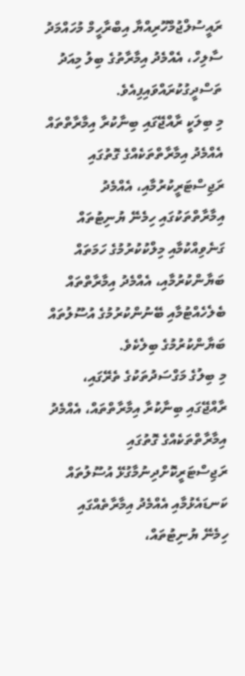ރައީސުލްޖުމްހޫރިއްޔާ އިބްރާހީމް މުހައްމަދު ސާލިހް، އެއްމެދު އިމާރާތުގެ ބިލު މިއަދު ތަސްދީގުކުރައްވައިފިއެވެ.
މި ބިލަކީ ރާއްޖޭގައި ބިނާކުރާ އިމާރާތްތައް އެއްމެދު އިމާރާތްތަކެއްގެ ގޮތުގައި ރަޖިސްޓަރީކުރުމާއި، އެއްމެދު އިމާރާތްތަކުގައި ހިމެނޭ ޔުނިޓުތައް ގަނެވިއްކުމާއި މިލްކުކުރުމުގެ ހަމަތައް ބަޔާންކުރުމާއި، އެއްމެދު އިމާރާތްތައް ބެލެހެއްޓުމާއި ބޭނުންކުރުމުގެ އުސޫލުތައް ބަޔާންކުރުމުގެ ބިލެކެވެ.
މި ބިލުގެ މަގްސަދުތަކުގެ ތެރޭގައި، ރާއްޖޭގައި ބިނާކުރާ އިމާރާތްތައް، އެއްމެދު އިމާރާތްތަކެއްގެ ގޮތުގައި ރަޖިސްޓަރީކޮށްދިނުމާގުޅޭ އުސޫލުތައް ކަނޑައެޅުމާއި އެއްމެދު އިމާރާތެއްގައި ހިމެނޭ ޔުނިޓުތައް،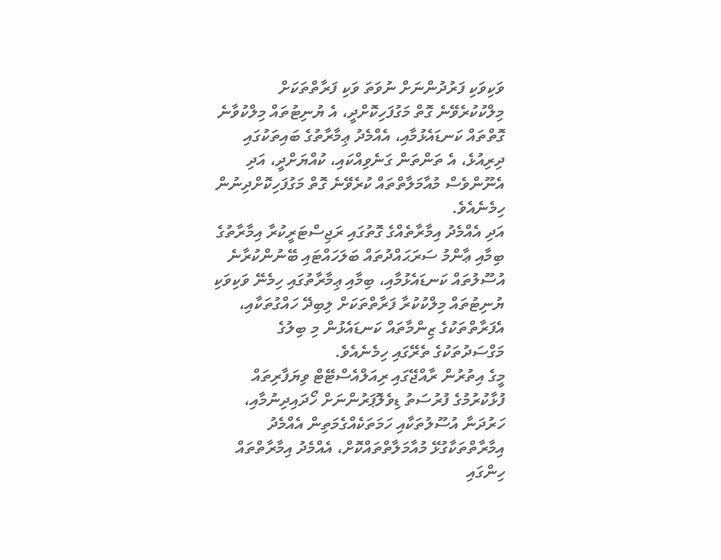ވަކިވަކި ފަރުދުންނަށް ނުވަތަ ވަކި ފަރާތްތަކަށް މިލްކުކުރެވޭނެ ގޮތް މަގުފަހިކޮށްދީ، އެ ޔުނިޓުތައް މިލްކުވާނެ ގޮތްތައް ކަނޑައެޅުމާއި، އެއްމެދު ޢިމާރާތުގެ ބައިތަކުގައި ދިރިއުޅެ، އެ ތަންތަން ގަނެވިއްކައި، ކުއްޔަށްދީ، އަދި އެނޫންވެސް މުއާމަލާތްތައް ކުރެވޭނެ ގޮތް މަގުފަހިކޮށްދިނުން ހިމެނެއެވެ.
އަދި އެއްމެދު އިމާރާތެއްގެ ގޮތުގައި ރަޖިސްޓަރީކުރާ އިމާރާތުގެ ބިމާއި ޢާންމު ސަރަޙައްދުތައް ބަލަހައްޓައި ބޭނުންކުރާނެ އުސޫލުތައް ކަނޑައެޅުމާއި، ބިމާއި ޢިމާރާތުގައި ހިމެނޭ ވަކިވަކި ޔުނިޓުތައް މިލްކުކުރާ ފަރާތްތަކަށް ލިބިދޭ ހައްގުތަކާއި، އެފަރާތްތަކުގެ ޒިންމާތައް ކަނޑައެޅުން މި ބިލުގެ މަގްސަދުތަކުގެ ތެރޭގައި ހިމެނެއެވެ.
މީގެ އިތުރުން ރާއްޖޭގައި ރިއަލްއެސްޓޭޓް ވިޔަފާރިތައް ފުޅާކުރުމުގެ ފުރުސަތު ޑިވެލޮޕަރުންނަށް ހޯދައިދިނުމާއި، ހަރުދަނާ އުސޫލުތަކާއި ހަމަތަކެއްގެމަތިން އެއްމެދު އިމާރާތްތަކާގުޅޭ މުއާމަލާތްތައްކޮށް، އެއްމެދު އިމާރާތްތައް ހިންގައި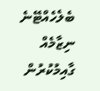ބެލެހެއްޓޭނެ ނިޒާމެއް ގާއިމުކުރުން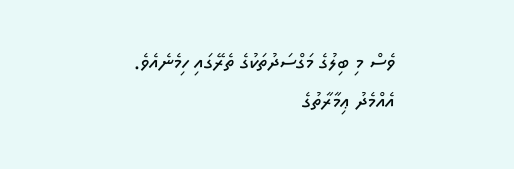ވެސް މި ބިލުގެ މަގްސަދުތަކުގެ ތެރޭގައި ހިމެނެއެވެ.
އެއްމެދު ޢިމާރާތުގެ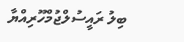ބިލު ރައީސުލްޖުމްހޫރިއްޔާ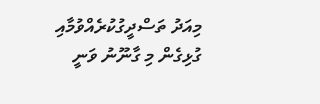މިއަދު ތަސްދީގުކުރެއްވުމާއި ގުޅިގެން މި ގާނޫނު ވަނީ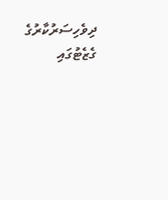ދިވެހިސަރުކާރުގެ ގެޒެޓުގައި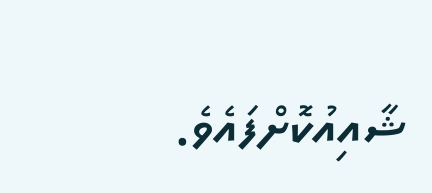ޝާއިއުކޮށްފައެވެ.